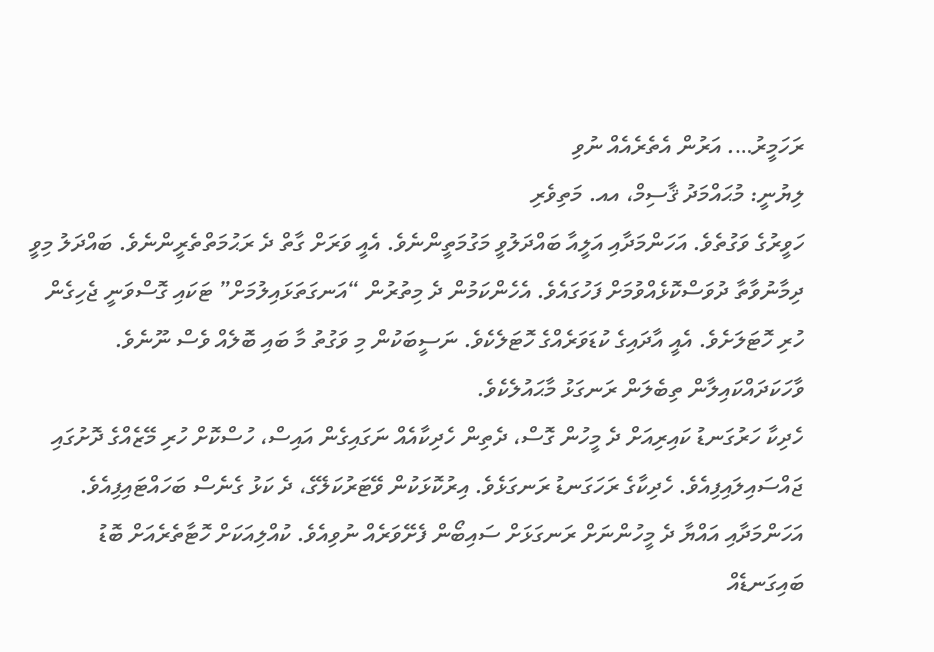ރަހަމީރު…. އަރުން އެތެރެއެއް ނުވި
ލިޔުނީ: މުޙައްމަދު ޤާސިމް، އއ. މަތިވެރި
ހަވީރުގެ ވަގުތެވެ. އަހަންމަދާއި އަލީއާ ބައްދަލުވީ މަގުމަތީންނެވެ. އެއީ ވަރަށް ގާތް ދެ ރަޙުމަތްތެރީންނެވެ. ބައްދަލު މިވީ ދިމާނުވާތާ ދުވަސްކޮޅެއްވުމަށް ފަހުގައެވެ. އެހެންކަމުން ދެ މިތުރުން “އަނގަތަޅައިލުމަށް” ޓަކައި ގޮސްވަނީ ޖެހިގެން ހުރި ހޮޓަލަށެވެ. އެއީ އާދައިގެ ކުޑަވަރެއްގެ ހޮޓަލެކެވެ. ނަސީބަކުން މި ވަގުތު މާ ބައި ބޮލެއް ވެސް ނޫނެވެ. ވާހަކަދައްކައިލާން ތިބެލަން ރަނގަޅު މާޙައުލެކެވެ.
ހެދިކާ ހަރުގަނޑު ކައިރިއަށް ދެ މީހުން ގޮސް، ދެތިން ހެދިކާއެއް ނަގައިގެން އައިސް، ހުސްކޮށް ހުރި މޭޒެއްގެ ދޮށުގައި ޖައްސައިލައިފިއެވެ. ހެދިކާގެ ރަހަގަނޑު ރަނގަޅެވެ. އިރުކޮޅަކުން ވޭޓަރުކަލޭގެ، ދެ ކަޅު ގެނެސް ބަހައްޓައިފިއެވެ.
އަހަންމަދާއި އައްޔާ ދެ މީހުންނަށް ރަނގަޅަށް ސައިބޯން ފެށޭވަރެއް ނުވިއެވެ. ކުއްލިއަކަށް ހޮޓާތެރެއަށް ބޮޑު ބައިގަނޑެއް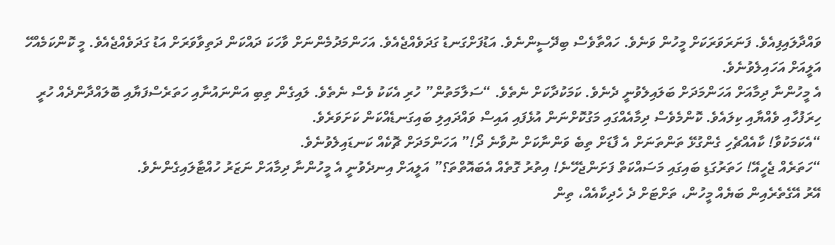ވައްދާލައިފިއެވެ. ފަނަރަވަރަކަށް މީހުން ވަނެވެ. ހައްތާވެސް ބިދޭސީންނެވެ. އަޑުފަށްގަނޑު ގަދަވެއްޖެއެވެ. އަހަންމަދުމެންނަށް ވާހަކަ ދައްކަން ދަތިވާވަރަށް އަޑު ގަދަވެއްޖެއެވެ. މީ ކޮންކަމެއްހޭ އަލީއަށް އަހައިލެވުނެވެ.
އެ މީހުންނާ ދިމާއަށް އަހަންމަދަށް ބަލައިލެވުނީ ދެނެވެ. ކަމަކުދާކަށް ނެތެވެ. “ސަލާމަތުން” ހުރި އެކަކު ވެސް ނެތެވެ. ލައިގެން ތިބި އަންނައުނާއި ހަތަރެސްފަޔާއި ބޮލައްދާންދެއް ހުރީ ހިރަފުހާއި ވެއްޔާއި ކިލައެވެ. ކޮންމެވެސް ދިމާއެއްގައި މަގުކޮށްނަން އުޅެފައި އައިސް ވައްދައިލި ބައިގަނޑެއްކަން ކަށަވަރެވެ.
“އެކަމަކުވާ! ކާއެއްޗެހި ގެންގުޅޭ ތަންތަނަށް އެ ފާޑަށް ތިބެ ވަންނާކަށް ނުވާނެ ދޯ!” އަހަންމަދަށް ޗޮކެއް ކަނޑައިލެވުނެވެ.
“ހަތަރެއް ޖެހީއޭ! ހަތަރުގަޑި ބައިގައި މަސައްކަތް ފަށަންޖެހޭނެ! އިތުރު ގޮތެއް އެބައޮތްތަ؟” އަލީއަށް އިނދެވުނީ އެ މީހުންނާ ދިމާއަށް ނަޒަރު ހުއްޓާލައިގެންނެވެ.
އޭރު އޭގެތެރެއިން ބަޔެއް މީހުން، ތަށްޓަށް ދެ ހެދިކާއެއް، ތިން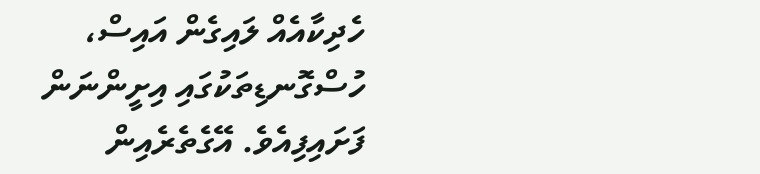ހެދިކާއެއް ލައިގެން އައިސް، ހުސްގޮނޑިތަކުގައި އިށީންނަން ފަށައިފިއެވެ. އޭގެތެރެއިން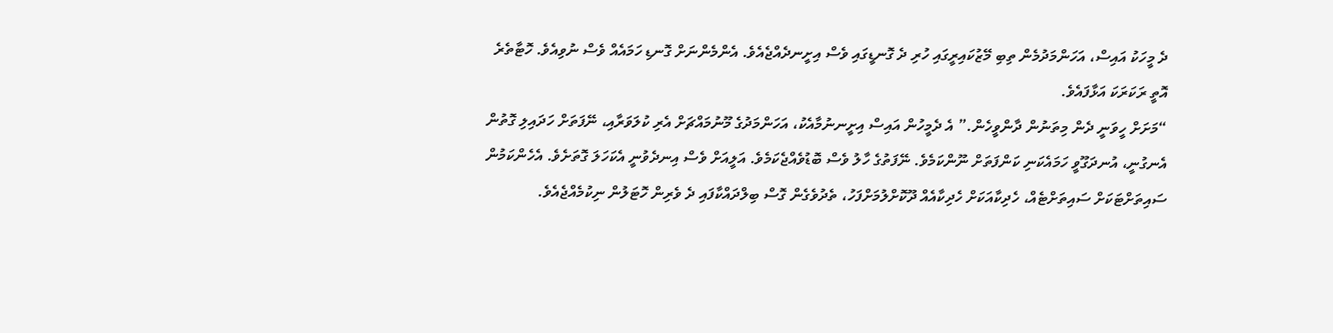ދެ މީހަކު އައިސް، އަހަންމަދުމެން ތިބި މޭޒުކައިރީގައި ހުރި ދެ ގޮނޑީގައި ވެސް އިށީނދެއްޖެއެވެ. އެންމެންނަށް ގޮނޑި ހަމައެއް ވެސް ނުވިއެވެ. ހޮޓާތެރެ އޮތީ ރަކަރަކަ އަޅާފައެވެ.
“މަށަށް ހީވަނީ ދެން މިތަނުން ދާންވީހެން.” އެ ދެމީހުން އައިސް އިށީނނުމާއެކު، އަހަންމަދުގެ މޫނުމައްޗަށް އެރި ކުލަވަރާއި، ނޭފަތަށް ހަދައިލި ގޮތުން އެނގުނީ، އުނދަގޫވީ ހަމައެކަނި ކަންފަތަށް ނޫންކަމެވެ. ނޭފަތުގެ ހާލު ވެސް ބޮޑުވެއްޖެކަމެވެ. އަލީއަށް ވެސް އިނދެވުނީ އެކަހަލަ ގޮތަށެވެ. އެހެންކަމުން ސައިތަށްޓަކަށް ސައިތަށްޓެއް، ހެދިކާއަކަށް ހެދިކާއެއް ދޫކޮށްލުމަށްފަހު، ތެދުވެގެން ގޮސް ބިލްދައްކާފައި ދެ ވެރިން ހޮޓަލުން ނިކުމެއްޖެއެވެ.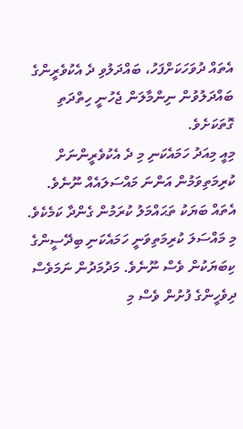އެތައް ދުވަހަކަށްފަހު، ބައްދަލުވި ދެ އެކުވެރީންގެ ބައްދަލުވުން ނިންމާލަން ޖެހުނީ ހިތްދަތި ގޮތަކަށެވެ.
މިއީ މިއަދު ހަމައެކަނި މި ދެ އެކުވެރީންނަށް ކުރިމަތިވަމުން އަންނަ މައްސަލައެއް ނޫނެވެ. އެތައް ބަޔަކު ތަޙައްމަލު ކުރަމުން ގެންދާ ކަމެކެވެ. މި މައްސަލަ ކުރިމަތިވަނީ ހަމައެކަނި ބިދޭސީންގެ ކިބަޔަކުން ވެސް ނޫނެވެ. މަދުމަދުން ނަމަވެސް ދިވެހީންގެ ފުށުން ވެސް މި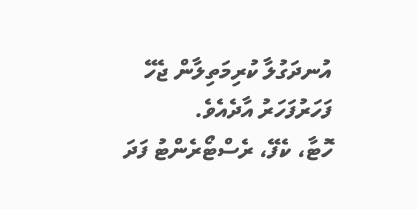އުނދަގުލާ ކުރިމަތިލާން ޖެހޭ ފަހަރުފަހަރު އާދެއެވެ.
ހޮޓާ، ކެފޭ، ރެސްޓޯރެންޓު ފަދަ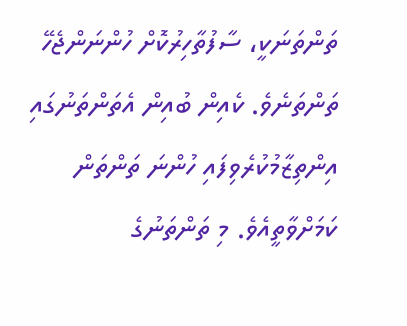ތަންތަނަކީ، ސާފުތާހިރުކޮށް ހުންނަންޖެހޭ ތަންތަނެވެ. ކެއިން ބުއިން އެތަންތަނުގައި އިންތިޒާމުކުރެވިފައި ހުންނަ ތަންތަން ކަމަށްވާތީއެވެ. މި ތަންތަނުގެ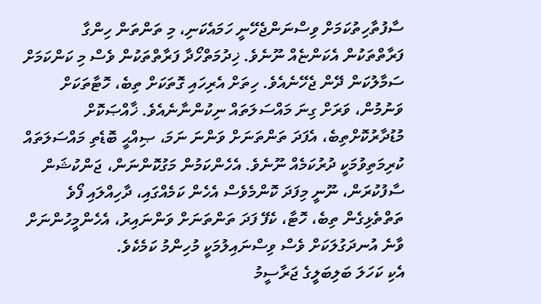ސާފުތާހިތުކަމަށް ވިސްނަންޖެހޭނީ ހަމައެކަނި، މި ތަންތަން ހިންގާ ފަރާތްތަކުން އެކަންޏެއް ނޫނެވެ. ޚިދުމަތްހޯދާ ފަރާތްތަކުން ވެސް މި ކަންކަމަށް ސަމާލުކަން ދޭން ޖެހޭނެއެވެ. ހިތަށް އެރިހައި ގޮތަކަށް ތިބެ، ހޮޓާތަކަށް ވަނުމުން، ވަރަށް ގިނަ މައްސަލަތައް ނިކުންނާނެއެވެ. ޚާއްޞަކޮށް މުޑުދާރުކޮށްތިބެ، އެފަދަ ތަންތަނަށް ވަންނަ ނަމަ، ޞިއްޙީ ބޮޑެތި މައްސަލަތައް ކުރިމަތިވުމަކީ ދުރުކަމެއް ނޫނެވެ. އެހެންކަމުން މަގުކޮންނަން، ޖަންކުޝަން ސާފުކުރަން، ނޫނީ މިފަދަ ކޮންމެވެސް އެހެން ކަމެއްގައި، ދާހިއްލައި ފޯވެ ތަތްތެޅިގެން ތިބެ، ހޮޓާ، ކެފޭ ފަދަ ތަންތަނަށް ވަންނައިރު، އެހެންމީހުންނަށް ވާނެ އުނދަގުލަކަށް ވެސް ވިސްނައިލުމަކީ މުހިންމު ކަމެކެވެ.
އެކި ކަހަލަ ބަލިބަލީގެ ޖަރާސީމު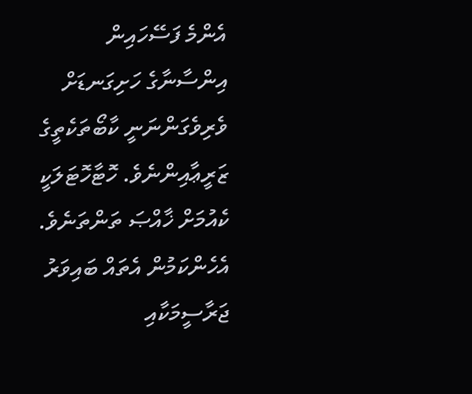އެންމެ ފަސޭހައިން އިންސާނާގެ ހަށިގަނޑަށް ވެރިވެގަންނަނީ ކާބޯތަކެތީގެ ޒަރީޢާއިންނެވެ. ހޮޓާހޮޓަލަކީ ކެއުމަށް ޚާއްޞަ ތަންތަނެވެ. އެހެންކަމުން އެތައް ބައިވަރު ޖަރާސީމަކާއި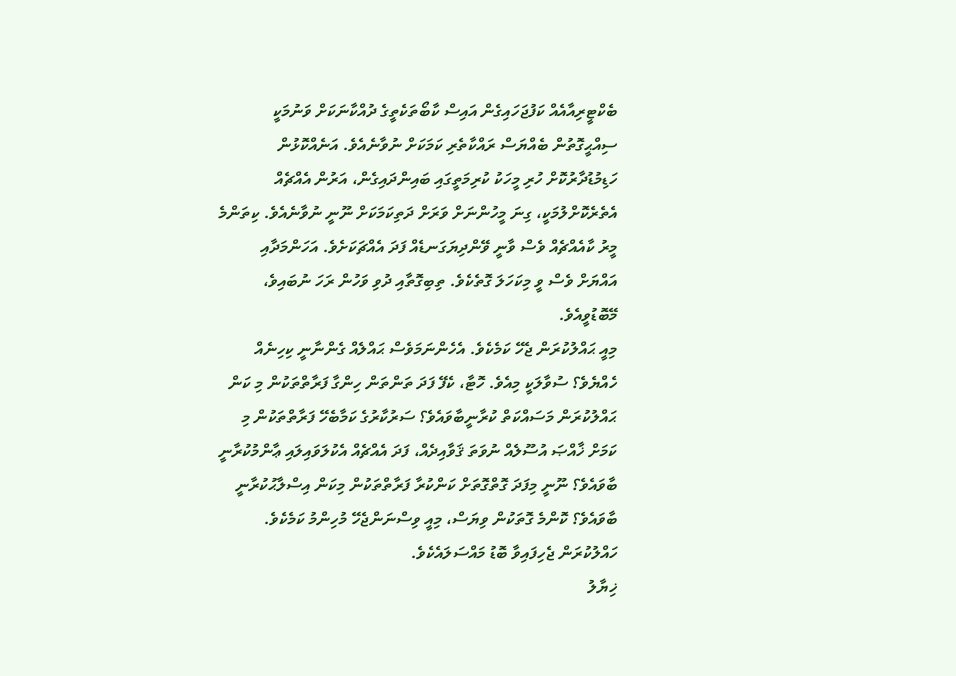ބެކްޓީރިއާއެއް ކަފުޖަހައިގެން އައިސް ކާބޯތަކެތީގެ ދުއްކާނަކަށް ވަނުމަކީ ސިއްޙީގޮތުން ބެއްޔަސް ރައްކާތެރި ކަމަކަށް ނުވާނެއެވެ. އަނެއްކޮޅުން ހަޑިމުޑުދާރުކޮށް ހުރި މީހަކު ކުރިމަތީގައި ބައިންދައިގެން، އަރުން އެއްޗެއް އެތެރެކޮށްލުމަކީ، ގިނަ މީހުންނަށް ވަރަށް ދަތިކަމަކަށް ނޫނީ ނުވާނެއެވެ. ކިތަންމެ މީރު ކާއެއްޗެއް ވެސް ވާނީ ވޭންދިޔަގަނޑެއް ފަދަ އެއްޗަކަށެވެ. އަހަންމަދާއި އައްޔަށް ވެސް ވީ މިކަހަލަ ގޮތެކެވެ. ތިބިގޮތާއި ދުވި ވަހުން ރަހަ ނުބައިވެ، މޭބޮޑުވީއެވެ.
މިއީ ޙައްލުކުރަން ޖެހޭ ކަމެކެވެ. އެހެންނަމަވެސް ޙައްލެއް ގެންނާނީ ކިހިނެއް ހެއްޔެވެ؟ ސުވާލަކީ މިއެވެ. ހޮޓާ، ކެފޭ ފަދަ ތަންތަން ހިންގާ ފަރާތްތަކުން މި ކަން ޙައްލުކުރަން މަސައްކަތް ކުރާނީބާވައެވެ؟ ސަރުކާރުގެ ކަމާބެހޭ ފަރާތްތަކުން މި ކަމަށް ޚާއްޞަ އުސޫލެއް ނުވަތަ ޤަވާއިދެއް، ފަދަ އެއްޗެއް އެކުލަވައިލައި ޢާންމުކުރާނީ ބާވައެވެ؟ ނޫނީ މިފަދަ ގޮތްގޮތަށް ކަންކުރާ ފަރާތްތަކުން މިކަން އިސްލާޙުކުރާނީ ބާވައެވެ؟ ކޮންމެ ގޮތަކުން ވިޔަސް، މިއީ ވިސްނަންޖެހޭ މުހިންމު ކަމެކެވެ. ހައްލުކުރަން ޖެހިފައިވާ ބޮޑު މައްސަލައެކެވެ.
ޚިޔާލު